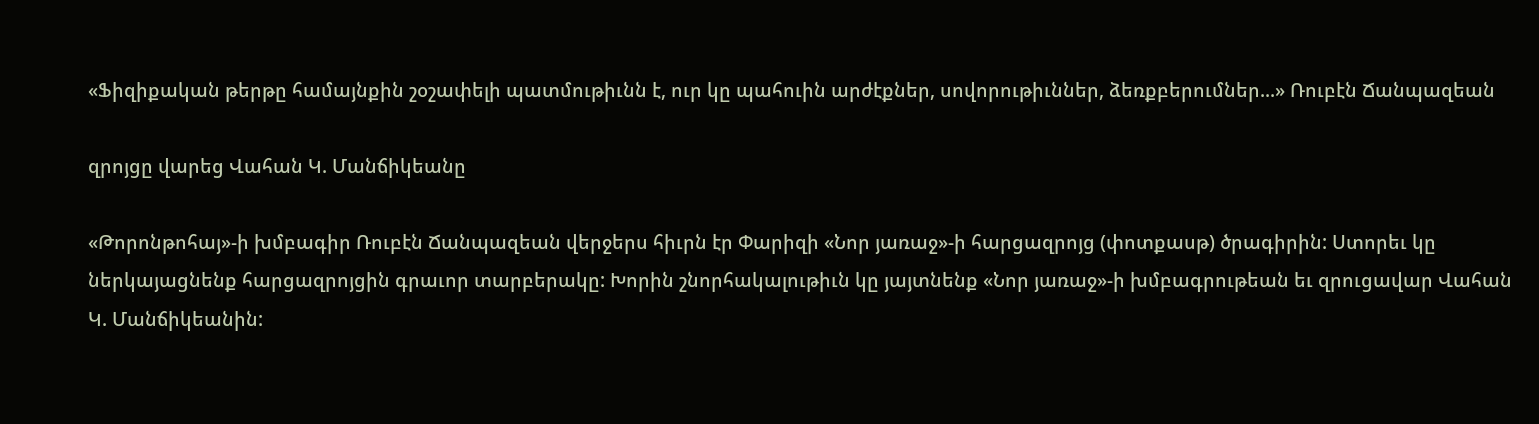«Ֆիզիքական թերթը համայնքին շօշափելի պատմութիւնն է, ուր կը պահուին արժէքներ, սովորութիւններ, ձեռքբերումներ...» Ռուբէն Ճանպազեան

զրոյցը վարեց Վահան Կ. Մանճիկեանը

«Թորոնթոհայ»-ի խմբագիր Ռուբէն Ճանպազեան վերջերս հիւրն էր Փարիզի «Նոր յառաջ»-ի հարցազրոյց (փոտքասթ) ծրագիրին: Ստորեւ կը ներկայացնենք հարցազրոյցին գրաւոր տարբերակը: Խորին շնորհակալութիւն կը յայտնենք «Նոր յառաջ»-ի խմբագրութեան եւ զրուցավար Վահան Կ. Մանճիկեանին: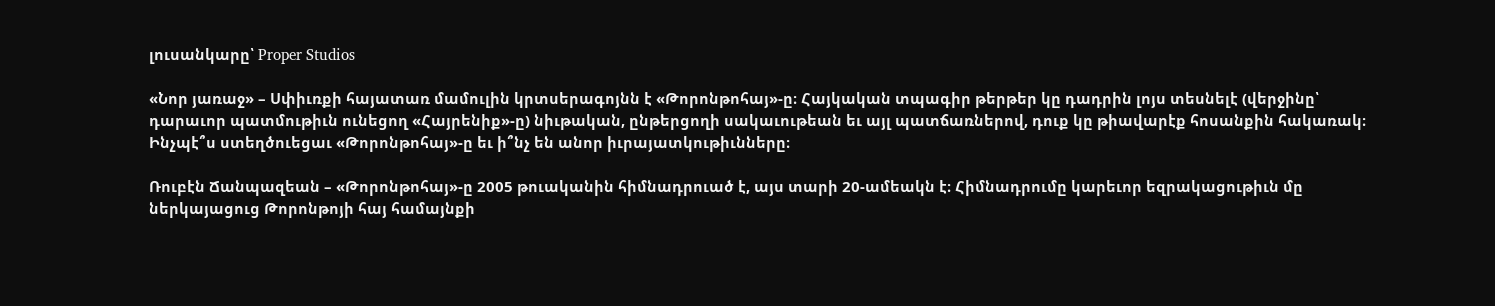լուսանկարը՝ Proper Studios

«Նոր յառաջ» – Սփիւռքի հայատառ մամուլին կրտսերագոյնն է «Թորոնթոհայ»-ը։ Հայկական տպագիր թերթեր կը դադրին լոյս տեսնելէ (վերջինը՝ դարաւոր պատմութիւն ունեցող «Հայրենիք»-ը) նիւթական, ընթերցողի սակաւութեան եւ այլ պատճառներով, դուք կը թիավարէք հոսանքին հակառակ։ Ինչպէ՞ս ստեղծուեցաւ «Թորոնթոհայ»-ը եւ ի՞նչ են անոր իւրայատկութիւնները։

Ռուբէն Ճանպազեան – «Թորոնթոհայ»-ը 2005 թուականին հիմնադրուած է, այս տարի 20-ամեակն է։ Հիմնադրումը կարեւոր եզրակացութիւն մը ներկայացուց Թորոնթոյի հայ համայնքի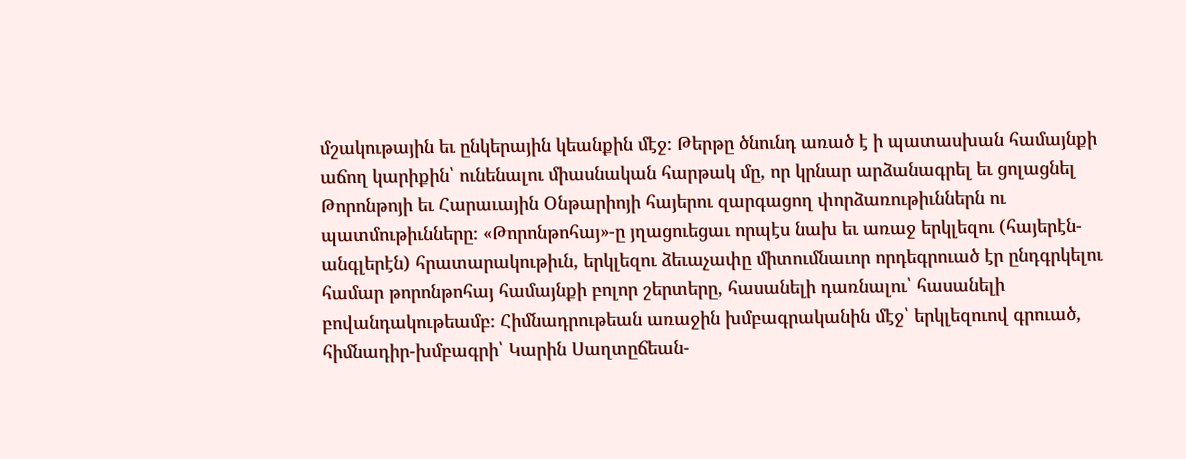մշակութային եւ ընկերային կեանքին մէջ։ Թերթը ծնունդ առած է ի պատասխան համայնքի աճող կարիքին՝ ունենալու միասնական հարթակ մը, որ կրնար արձանագրել եւ ցոլացնել Թորոնթոյի եւ Հարաւային Օնթարիոյի հայերու զարգացող փորձառութիւններն ու պատմութիւնները։ «Թորոնթոհայ»-ը յղացուեցաւ որպէս նախ եւ առաջ երկլեզու (հայերէն-անգլերէն) հրատարակութիւն, երկլեզու ձեւաչափը միտումնաւոր որդեգրուած էր ընդգրկելու համար թորոնթոհայ համայնքի բոլոր շերտերը, հասանելի դառնալու՝ հասանելի բովանդակութեամբ։ Հիմնադրութեան առաջին խմբագրականին մէջ՝ երկլեզուով գրուած, հիմնադիր-խմբագրի՝ Կարին Սաղտըճեան-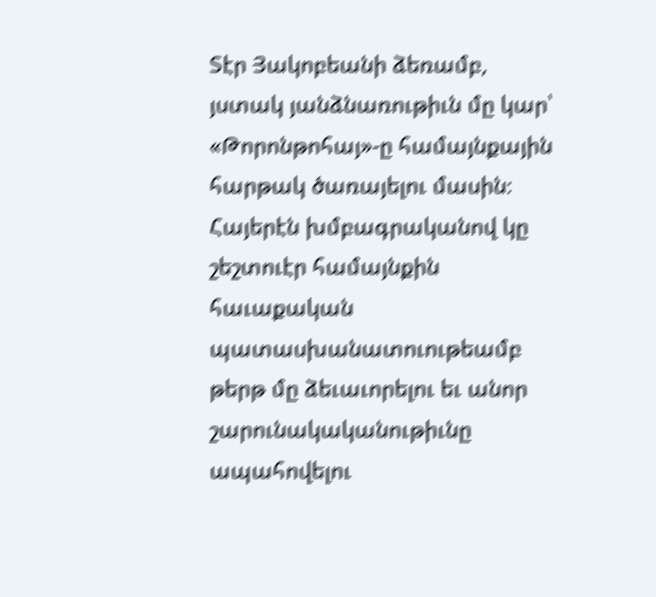Տէր Յակոբեանի ձեռամբ, յստակ յանձնառութիւն մը կար՝ «Թորոնթոհայ»-ը համայնքային հարթակ ծառայելու մասին։ Հայերէն խմբագրականով կը շեշտուէր համայնքին հաւաքական պատասխանատուութեամբ թերթ մը ձեւաւորելու եւ անոր շարունակականութիւնը ապահովելու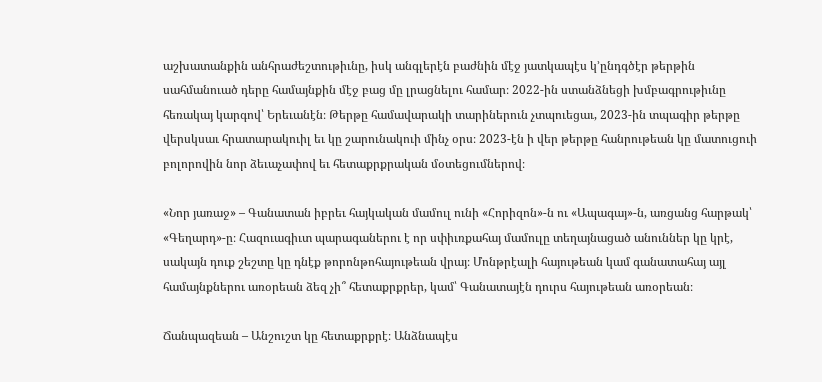աշխատանքին անհրաժեշտութիւնը, իսկ անգլերէն բաժնին մէջ յատկապէս կ՚ընդգծէր թերթին սահմանուած դերը համայնքին մէջ բաց մը լրացնելու համար։ 2022-ին ստանձնեցի խմբագրութիւնը հեռակայ կարգով՝ Երեւանէն։ Թերթը համավարակի տարիներուն չտպուեցաւ, 2023-ին տպագիր թերթը վերսկսաւ հրատարակուիլ եւ կը շարունակուի մինչ օրս։ 2023-էն ի վեր թերթը հանրութեան կը մատուցուի բոլորովին նոր ձեւաչափով եւ հետաքրքրական մօտեցումներով։

«Նոր յառաջ» – Գանատան իբրեւ հայկական մամուլ ունի «Հորիզոն»-ն ու «Ապագայ»-ն, առցանց հարթակ՝ «Գեղարդ»-ը։ Հազուագիւտ պարագաներու է որ սփիւռքահայ մամուլը տեղայնացած անուններ կը կրէ, սակայն դուք շեշտը կը դնէք թորոնթոհայութեան վրայ։ Մոնթրէալի հայութեան կամ գանատահայ այլ համայնքներու առօրեան ձեզ չի՞ հետաքրքրեր, կամ՝ Գանատայէն դուրս հայութեան առօրեան։

Ճանպազեան – Անշուշտ կը հետաքրքրէ։ Անձնապէս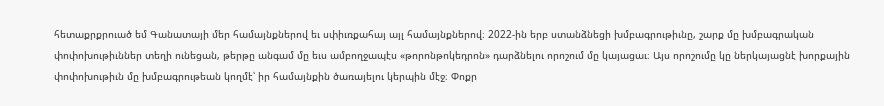հետաքրքրուած եմ Գանատայի մեր համայնքներով եւ սփիւռքահայ այլ համայնքներով։ 2022-ին երբ ստանձնեցի խմբագրութիւնը, շարք մը խմբագրական փոփոխութիւններ տեղի ունեցան, թերթը անգամ մը եւս ամբողջապէս «թորոնթոկեդրոն» դարձնելու որոշում մը կայացաւ։ Այս որոշումը կը ներկայացնէ խորքային փոփոխութիւն մը խմբագրութեան կողմէ՝ իր համայնքին ծառայելու կերպին մէջ։ Փոքր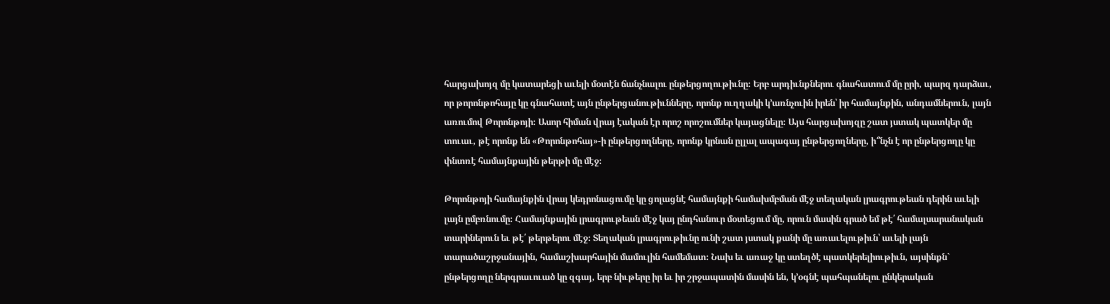հարցախոյզ մը կատարեցի աւելի մօտէն ճանչնալու ընթերցողութիւնը։ Երբ արդիւնքներու գնահատում մը ըրի, պարզ դարձաւ, որ թորոնթոհայը կը գնահատէ այն ընթերցանութիւնները, որոնք ուղղակի կ՚առնչուին իրեն՝ իր համայնքին, անդամներուն, լայն առումով Թորոնթոյի։ Ասոր հիման վրայ էական էր որոշ որոշումներ կայացնելը։ Այս հարցախոյզը շատ յստակ պատկեր մը տուաւ, թէ որոնք են «Թորոնթոհայ»-ի ընթերցողները, որոնք կրնան ըլլալ ապագայ ընթերցողները, ի՞նչն է որ ընթերցողը կը փնտռէ համայնքային թերթի մը մէջ։

Թորոնթոյի համայնքին վրայ կեդրոնացումը կը ցոլացնէ համայնքի համախմբման մէջ տեղական լրագրութեան դերին աւելի լայն ըմբռնումը։ Համայնքային լրագրութեան մէջ կայ ընդհանուր մօտեցում մը, որուն մասին գրած եմ թէ՛ համալսարանական տարիներուն եւ թէ՛ թերթերու մէջ։ Տեղական լրագրութիւնը ունի շատ յստակ քանի մը առաւելութիւն՝ աւելի լայն տարածաշրջանային, համաշխարհային մամուլին համեմատ։ Նախ եւ առաջ կը ստեղծէ պատկերելիութիւն, այսինքն` ընթերցողը ներգրաւուած կը զգայ, երբ նիւթերը իր եւ իր շրջապատին մասին են, կ՚օգնէ պահպանելու ընկերական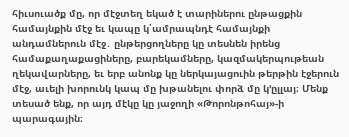հիւսուածք մը, որ մէջտեղ եկած է տարիներու ընթացքին համայնքին մէջ եւ կապը կ՛ամրապնդէ համայնքի անդամներուն մէջ․ ընթերցողները կը տեսնեն իրենց համաքաղաքացիները, բարեկամները, կազմակերպութեան ղեկավարները, եւ երբ անոնք կը ներկայացուին թերթին էջերուն մէջ, աւելի խորունկ կապ մը խթանելու փորձ մը կ՚ըլլայ։ Մենք տեսած ենք, որ այդ մէկը կը յաջողի «Թորոնթոհայ»-ի պարագային։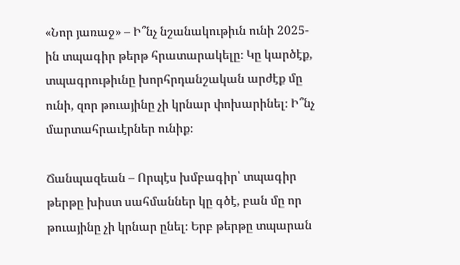«Նոր յառաջ» – Ի՞նչ նշանակութիւն ունի 2025-ին տպագիր թերթ հրատարակելը։ Կը կարծէք, տպագրութիւնը խորհրդանշական արժէք մը ունի, զոր թուայինը չի կրնար փոխարինել։ Ի՞նչ մարտահրաւէրներ ունիք։

Ճանպազեան – Որպէս խմբագիր՝ տպագիր թերթը խիստ սահմաններ կը գծէ, բան մը որ թուայինը չի կրնար ընել։ Երբ թերթը տպարան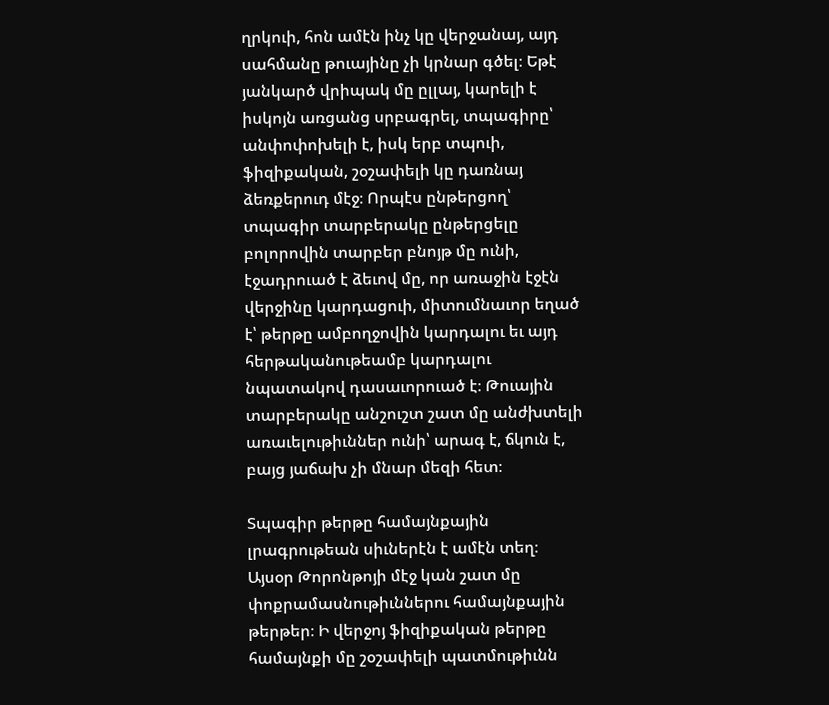ղրկուի, հոն ամէն ինչ կը վերջանայ, այդ սահմանը թուայինը չի կրնար գծել։ Եթէ յանկարծ վրիպակ մը ըլլայ, կարելի է իսկոյն առցանց սրբագրել, տպագիրը՝ անփոփոխելի է, իսկ երբ տպուի, ֆիզիքական, շօշափելի կը դառնայ ձեռքերուդ մէջ։ Որպէս ընթերցող՝ տպագիր տարբերակը ընթերցելը բոլորովին տարբեր բնոյթ մը ունի, էջադրուած է ձեւով մը, որ առաջին էջէն վերջինը կարդացուի, միտումնաւոր եղած է՝ թերթը ամբողջովին կարդալու եւ այդ հերթականութեամբ կարդալու նպատակով դասաւորուած է։ Թուային տարբերակը անշուշտ շատ մը անժխտելի առաւելութիւններ ունի՝ արագ է, ճկուն է, բայց յաճախ չի մնար մեզի հետ։

Տպագիր թերթը համայնքային լրագրութեան սիւներէն է ամէն տեղ։ Այսօր Թորոնթոյի մէջ կան շատ մը փոքրամասնութիւններու համայնքային թերթեր։ Ի վերջոյ ֆիզիքական թերթը համայնքի մը շօշափելի պատմութիւնն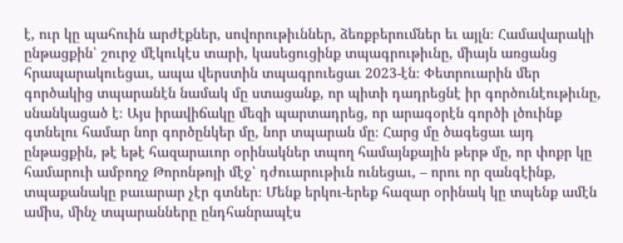է, ուր կը պահուին արժէքներ, սովորութիւններ, ձեռքբերումներ եւ այլն։ Համավարակի ընթացքին՝ շուրջ մէկուկէս տարի, կասեցուցինք տպագրութիւնը, միայն առցանց հրապարակուեցաւ, ապա վերստին տպագրուեցաւ 2023-էն։ Փետրուարին մեր գործակից տպարանէն նամակ մը ստացանք, որ պիտի դադրեցնէ իր գործունէութիւնը, սնանկացած է։ Այս իրավիճակը մեզի պարտադրեց, որ արագօրէն գործի լծուինք գտնելու համար նոր գործընկեր մը, նոր տպարան մը։ Հարց մը ծագեցաւ այդ ընթացքին, թէ եթէ հազարաւոր օրինակներ տպող համայնքային թերթ մը, որ փոքր կը համարուի ամբողջ Թորոնթոյի մէջ՝ դժուարութիւն ունեցաւ, – որու որ զանգէինք, տպաքանակը բաւարար չէր գտներ։ Մենք երկու-երեք հազար օրինակ կը տպենք ամէն ամիս, մինչ տպարանները ընդհանրապէս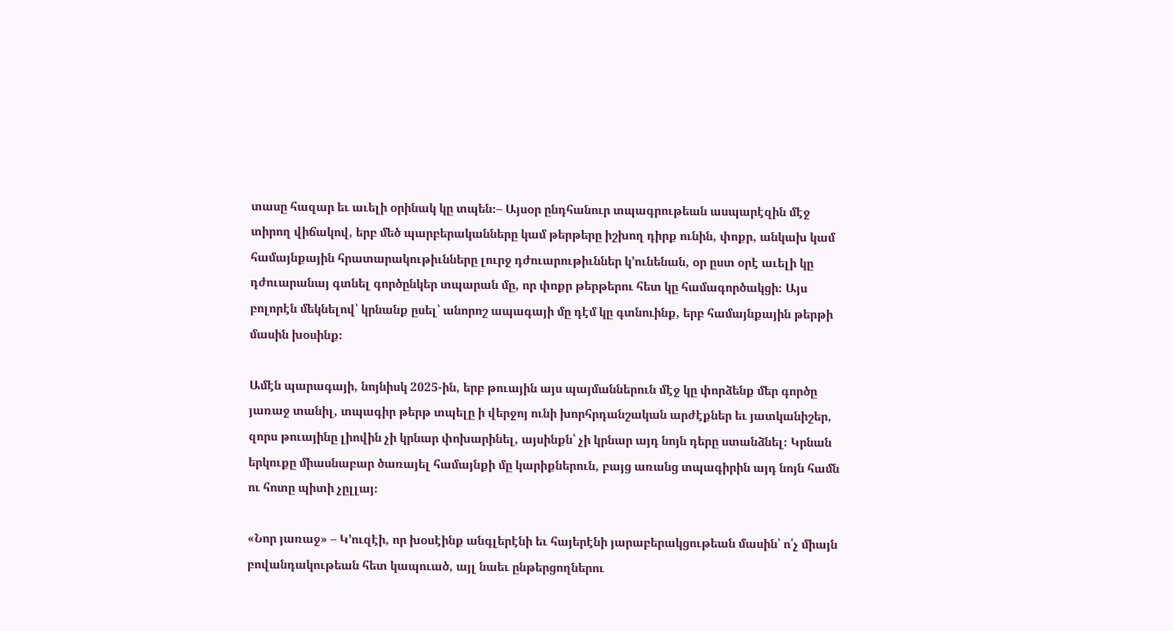տասը հազար եւ աւելի օրինակ կը տպեն։– Այսօր ընդհանուր տպագրութեան ասպարէզին մէջ տիրող վիճակով, երբ մեծ պարբերականները կամ թերթերը իշխող դիրք ունին, փոքր, անկախ կամ համայնքային հրատարակութիւնները լուրջ դժուարութիւններ կ՚ունենան, օր ըստ օրէ աւելի կը դժուարանայ գտնել գործընկեր տպարան մը, որ փոքր թերթերու հետ կը համագործակցի։ Այս բոլորէն մեկնելով՝ կրնանք ըսել՝ անորոշ ապագայի մը դէմ կը գտնուինք, երբ համայնքային թերթի մասին խօսինք։

Ամէն պարագայի, նոյնիսկ 2025-ին, երբ թուային այս պայմաններուն մէջ կը փորձենք մեր գործը յառաջ տանիլ, տպագիր թերթ տպելը ի վերջոյ ունի խորհրդանշական արժէքներ եւ յատկանիշեր, զորս թուայինը լիովին չի կրնար փոխարինել, այսինքն՝ չի կրնար այդ նոյն դերը ստանձնել։ Կրնան երկուքը միասնաբար ծառայել համայնքի մը կարիքներուն, բայց առանց տպագիրին այդ նոյն համն ու հոտը պիտի չըլլայ։

«Նոր յառաջ» – Կ’ուզէի, որ խօսէինք անգլերէնի եւ հայերէնի յարաբերակցութեան մասին՝ ո՛չ միայն բովանդակութեան հետ կապուած, այլ նաեւ ընթերցողներու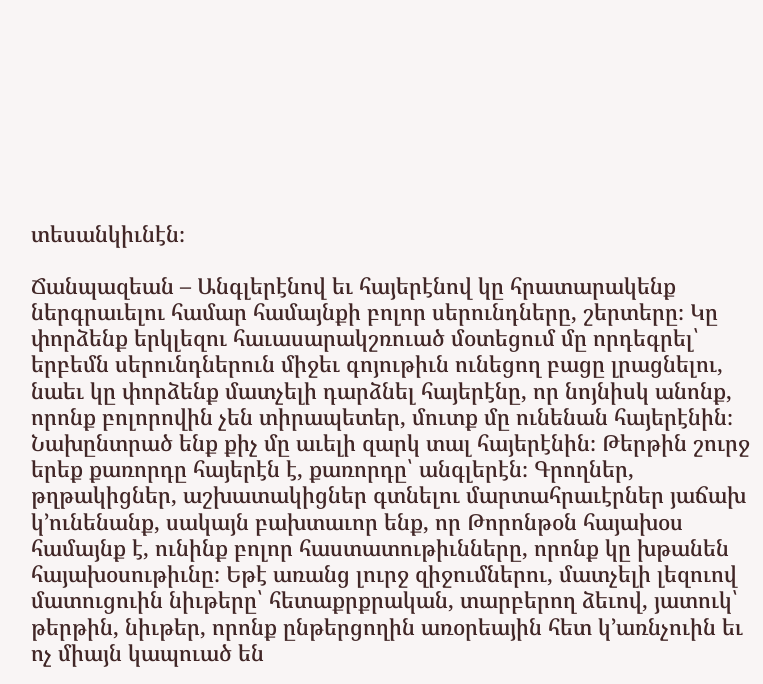տեսանկիւնէն։

Ճանպազեան – Անգլերէնով եւ հայերէնով կը հրատարակենք ներգրաւելու համար համայնքի բոլոր սերունդները, շերտերը։ Կը փորձենք երկլեզու հաւասարակշռուած մօտեցում մը որդեգրել՝ երբեմն սերունդներուն միջեւ գոյութիւն ունեցող բացը լրացնելու, նաեւ կը փորձենք մատչելի դարձնել հայերէնը, որ նոյնիսկ անոնք, որոնք բոլորովին չեն տիրապետեր, մուտք մը ունենան հայերէնին։ Նախընտրած ենք քիչ մը աւելի զարկ տալ հայերէնին։ Թերթին շուրջ երեք քառորդը հայերէն է, քառորդը՝ անգլերէն։ Գրողներ, թղթակիցներ, աշխատակիցներ գտնելու մարտահրաւէրներ յաճախ կ՚ունենանք, սակայն բախտաւոր ենք, որ Թորոնթօն հայախօս համայնք է, ունինք բոլոր հաստատութիւնները, որոնք կը խթանեն հայախօսութիւնը։ Եթէ առանց լուրջ զիջումներու, մատչելի լեզուով մատուցուին նիւթերը՝ հետաքրքրական, տարբերող ձեւով, յատուկ՝ թերթին, նիւթեր, որոնք ընթերցողին առօրեային հետ կ՚առնչուին եւ ոչ միայն կապուած են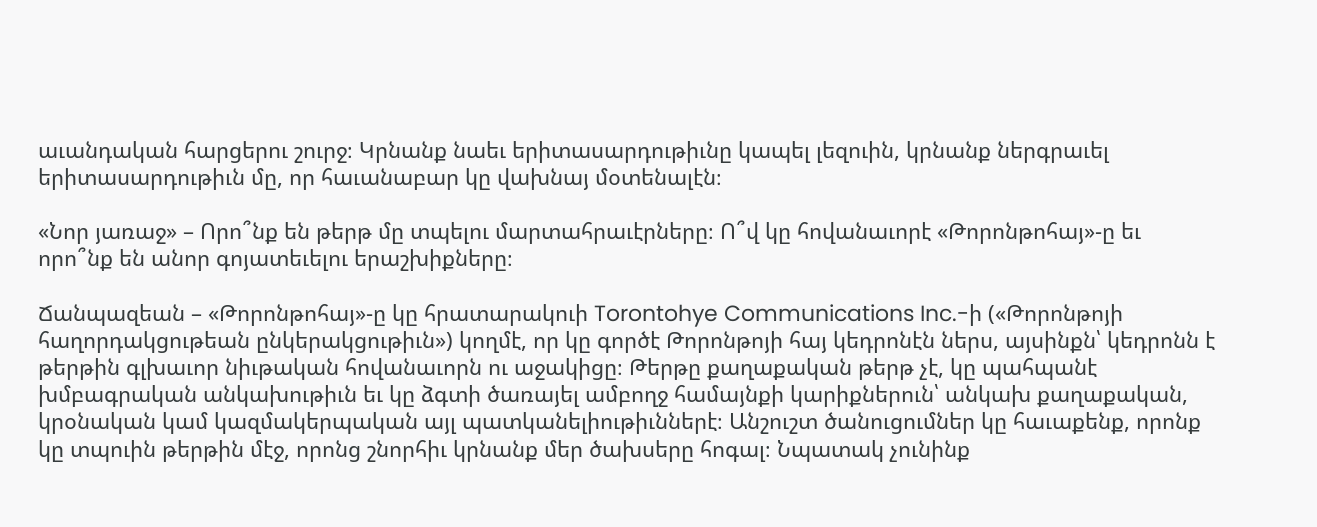աւանդական հարցերու շուրջ։ Կրնանք նաեւ երիտասարդութիւնը կապել լեզուին, կրնանք ներգրաւել երիտասարդութիւն մը, որ հաւանաբար կը վախնայ մօտենալէն։

«Նոր յառաջ» – Որո՞նք են թերթ մը տպելու մարտահրաւէրները։ Ո՞վ կը հովանաւորէ «Թորոնթոհայ»-ը եւ որո՞նք են անոր գոյատեւելու երաշխիքները։

Ճանպազեան – «Թորոնթոհայ»-ը կը հրատարակուի Torontohye Communications Inc.-ի («Թորոնթոյի հաղորդակցութեան ընկերակցութիւն») կողմէ, որ կը գործէ Թորոնթոյի հայ կեդրոնէն ներս, այսինքն՝ կեդրոնն է թերթին գլխաւոր նիւթական հովանաւորն ու աջակիցը։ Թերթը քաղաքական թերթ չէ, կը պահպանէ խմբագրական անկախութիւն եւ կը ձգտի ծառայել ամբողջ համայնքի կարիքներուն՝ անկախ քաղաքական, կրօնական կամ կազմակերպական այլ պատկանելիութիւններէ։ Անշուշտ ծանուցումներ կը հաւաքենք, որոնք կը տպուին թերթին մէջ, որոնց շնորհիւ կրնանք մեր ծախսերը հոգալ։ Նպատակ չունինք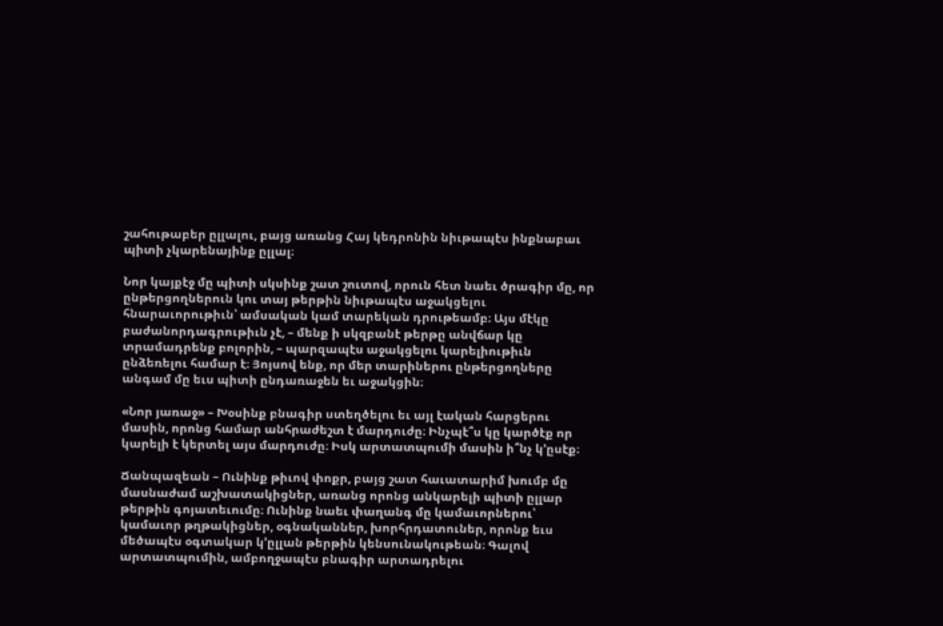շահութաբեր ըլլալու, բայց առանց Հայ կեդրոնին նիւթապէս ինքնաբաւ պիտի չկարենայինք ըլլալ։

Նոր կայքէջ մը պիտի սկսինք շատ շուտով, որուն հետ նաեւ ծրագիր մը, որ ընթերցողներուն կու տայ թերթին նիւթապէս աջակցելու հնարաւորութիւն՝ ամսական կամ տարեկան դրութեամբ։ Այս մէկը բաժանորդագրութիւն չէ, – մենք ի սկզբանէ թերթը անվճար կը տրամադրենք բոլորին, – պարզապէս աջակցելու կարելիութիւն ընձեռելու համար է։ Յոյսով ենք, որ մեր տարիներու ընթերցողները անգամ մը եւս պիտի ընդառաջեն եւ աջակցին։

«Նոր յառաջ» – Խօսինք բնագիր ստեղծելու եւ այլ էական հարցերու մասին, որոնց համար անհրաժեշտ է մարդուժը։ Ինչպէ՞ս կը կարծէք որ կարելի է կերտել այս մարդուժը։ Իսկ արտատպումի մասին ի՞նչ կ’ըսէք։

Ճանպազեան – Ունինք թիւով փոքր, բայց շատ հաւատարիմ խումբ մը մասնաժամ աշխատակիցներ, առանց որոնց անկարելի պիտի ըլլար թերթին գոյատեւումը։ Ունինք նաեւ փաղանգ մը կամաւորներու՝ կամաւոր թղթակիցներ, օգնականներ, խորհրդատուներ, որոնք եւս մեծապէս օգտակար կ’ըլլան թերթին կենսունակութեան։ Գալով արտատպումին, ամբողջապէս բնագիր արտադրելու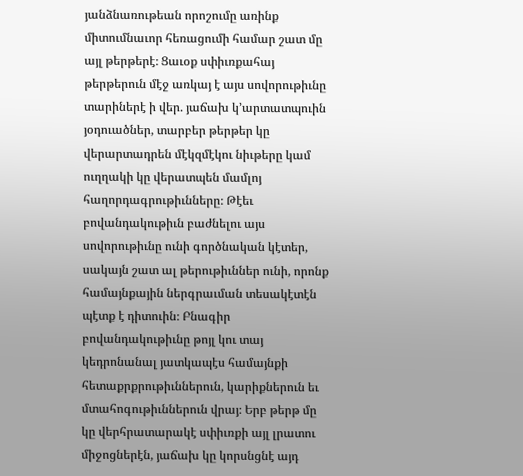յանձնառութեան որոշումը առինք միտումնաւոր հեռացումի համար շատ մը այլ թերթերէ։ Ցաւօք սփիւռքահայ թերթերուն մէջ առկայ է այս սովորութիւնը տարիներէ ի վեր. յաճախ կ’արտատպուին յօդուածներ, տարբեր թերթեր կը վերարտադրեն մէկզմէկու նիւթերը կամ ուղղակի կը վերատպեն մամլոյ հաղորդագրութիւնները։ Թէեւ բովանդակութիւն բաժնելու այս սովորութիւնը ունի գործնական կէտեր, սակայն շատ ալ թերութիւններ ունի, որոնք համայնքային ներգրաւման տեսակէտէն պէտք է դիտուին։ Բնագիր բովանդակութիւնը թոյլ կու տայ կեդրոնանալ յատկապէս համայնքի հետաքրքրութիւններուն, կարիքներուն եւ մտահոգութիւններուն վրայ։ Երբ թերթ մը կը վերհրատարակէ սփիւռքի այլ լրատու միջոցներէն, յաճախ կը կորսնցնէ այդ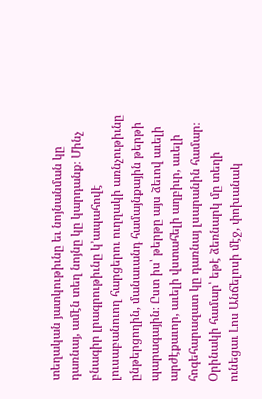տեղական յատկութիւնը եւ նոյնանման կը դառնայ, ամէն տեղ նոյնը կը կարդանք։ Մինչ բնագիր լրագրութիւնը կ’ապահովէ լուսաբանուող հարցերու ուղղակի առնչութիւնը ընթերցողին, մանաւանդ համայնքային թերթի պարագային։ Ըստ իս՝ թերթը այս ձեւով աւելի արժէքաւոր, աւելի վստահելի աղբիւր, աւելի հոգեհարազատ կը դառնայ լսարանին համար։ Օրինակի համար՝ եթէ ձեռնարկ մը տեղի ունեցաւ Լոս Անճելոսի մէջ, փոխանակ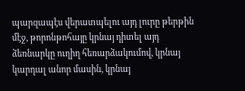պարզապէս վերատպելու այդ լուրը թերթին մէջ, թորոնթոհայը կրնայ դիտել այդ ձեռնարկը ուղիղ հեռարձակումով, կրնայ կարդալ անոր մասին, կրնայ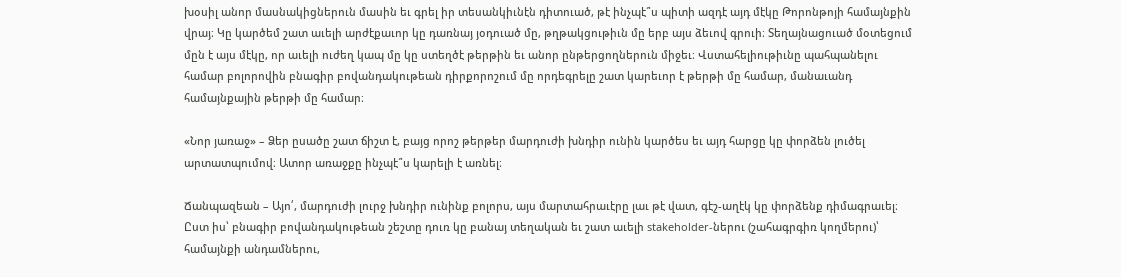խօսիլ անոր մասնակիցներուն մասին եւ գրել իր տեսանկիւնէն դիտուած, թէ ինչպէ՞ս պիտի ազդէ այդ մէկը Թորոնթոյի համայնքին վրայ։ Կը կարծեմ շատ աւելի արժէքաւոր կը դառնայ յօդուած մը, թղթակցութիւն մը երբ այս ձեւով գրուի։ Տեղայնացուած մօտեցում մըն է այս մէկը, որ աւելի ուժեղ կապ մը կը ստեղծէ թերթին եւ անոր ընթերցողներուն միջեւ։ Վստահելիութիւնը պահպանելու համար բոլորովին բնագիր բովանդակութեան դիրքորոշում մը որդեգրելը շատ կարեւոր է թերթի մը համար, մանաւանդ համայնքային թերթի մը համար։

«Նոր յառաջ» – Ձեր ըսածը շատ ճիշտ է, բայց որոշ թերթեր մարդուժի խնդիր ունին կարծես եւ այդ հարցը կը փորձեն լուծել արտատպումով։ Ատոր առաջքը ինչպէ՞ս կարելի է առնել։

Ճանպազեան – Այո՛, մարդուժի լուրջ խնդիր ունինք բոլորս, այս մարտահրաւէրը լաւ թէ վատ, գէշ-աղէկ կը փորձենք դիմագրաւել։ Ըստ իս՝ բնագիր բովանդակութեան շեշտը դուռ կը բանայ տեղական եւ շատ աւելի stakeholder-ներու (շահագրգիռ կողմերու)՝ համայնքի անդամներու,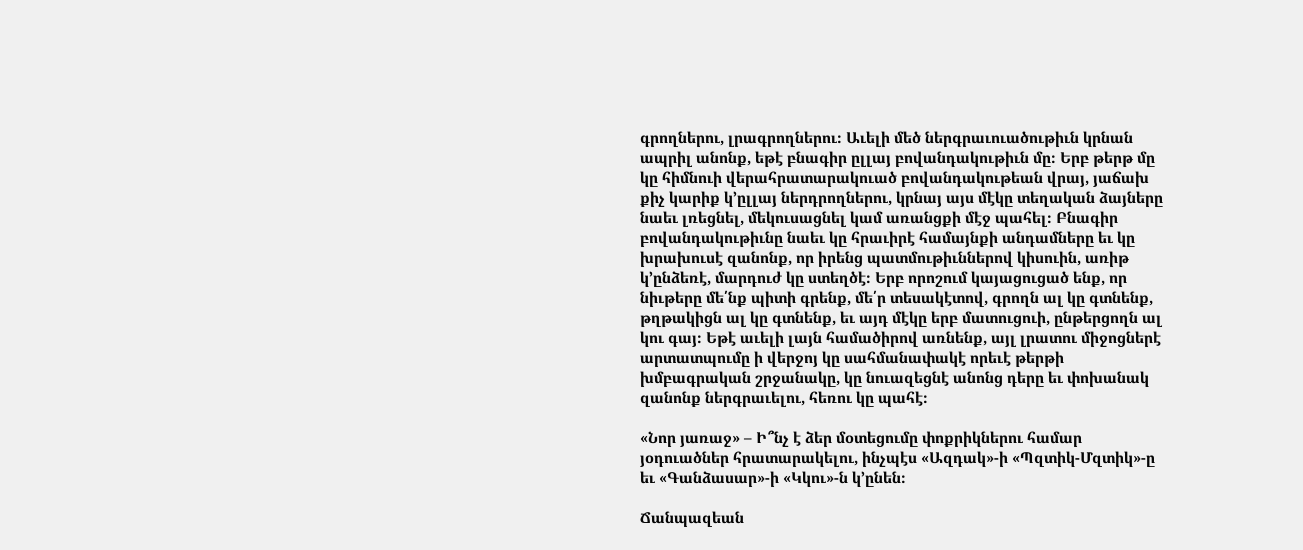գրողներու, լրագրողներու։ Աւելի մեծ ներգրաւուածութիւն կրնան ապրիլ անոնք, եթէ բնագիր ըլլայ բովանդակութիւն մը։ Երբ թերթ մը կը հիմնուի վերահրատարակուած բովանդակութեան վրայ, յաճախ քիչ կարիք կ’ըլլայ ներդրողներու, կրնայ այս մէկը տեղական ձայները նաեւ լռեցնել, մեկուսացնել կամ առանցքի մէջ պահել։ Բնագիր բովանդակութիւնը նաեւ կը հրաւիրէ համայնքի անդամները եւ կը խրախուսէ զանոնք, որ իրենց պատմութիւններով կիսուին, առիթ կ՚ընձեռէ, մարդուժ կը ստեղծէ։ Երբ որոշում կայացուցած ենք, որ նիւթերը մե՛նք պիտի գրենք, մե՛ր տեսակէտով, գրողն ալ կը գտնենք, թղթակիցն ալ կը գտնենք, եւ այդ մէկը երբ մատուցուի, ընթերցողն ալ կու գայ։ Եթէ աւելի լայն համածիրով առնենք, այլ լրատու միջոցներէ արտատպումը ի վերջոյ կը սահմանափակէ որեւէ թերթի խմբագրական շրջանակը, կը նուազեցնէ անոնց դերը եւ փոխանակ զանոնք ներգրաւելու, հեռու կը պահէ։

«Նոր յառաջ» – Ի՞նչ է ձեր մօտեցումը փոքրիկներու համար յօդուածներ հրատարակելու, ինչպէս «Ազդակ»-ի «Պզտիկ-Մզտիկ»-ը եւ «Գանձասար»-ի «Կկու»-ն կ՚ընեն։

Ճանպազեան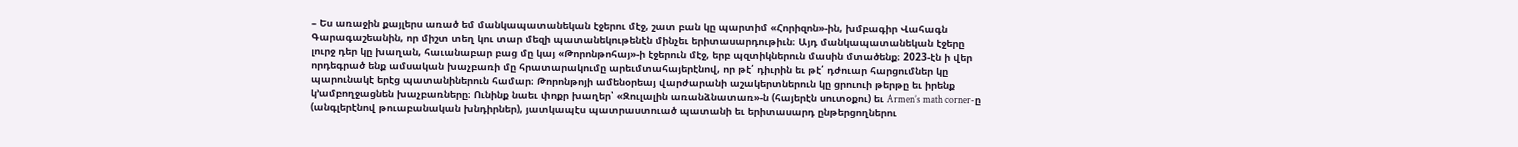– Ես առաջին քայլերս առած եմ մանկապատանեկան էջերու մէջ, շատ բան կը պարտիմ «Հորիզոն»-ին, խմբագիր Վահագն Գարագաշեանին, որ միշտ տեղ կու տար մեզի պատանեկութենէն մինչեւ երիտասարդութիւն։ Այդ մանկապատանեկան էջերը լուրջ դեր կը խաղան, հաւանաբար բաց մը կայ «Թորոնթոհայ»-ի էջերուն մէջ, երբ պզտիկներուն մասին մտածենք։ 2023-էն ի վեր որդեգրած ենք ամսական խաչբառի մը հրատարակումը արեւմտահայերէնով, որ թէ՛ դիւրին եւ թէ՛ դժուար հարցումներ կը պարունակէ երէց պատանիներուն համար։ Թորոնթոյի ամենօրեայ վարժարանի աշակերտներուն կը ցրուուի թերթը եւ իրենք կ՚ամբողջացնեն խաչբառները։ Ունինք նաեւ փոքր խաղեր՝ «Զուլալին առանձնատառ»-ն (հայերէն սուտօքու) եւ Armen’s math corner-ը (անգլերէնով թուաբանական խնդիրներ), յատկապէս պատրաստուած պատանի եւ երիտասարդ ընթերցողներու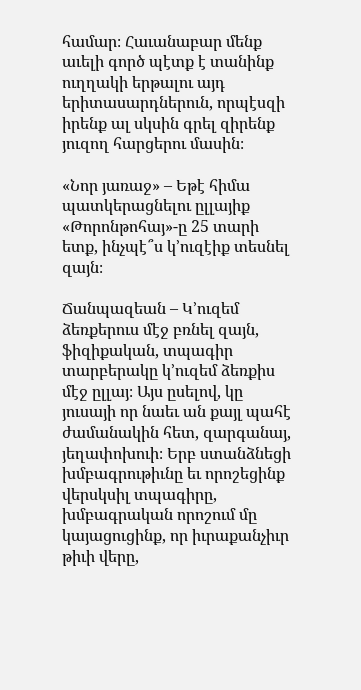համար։ Հաւանաբար մենք աւելի գործ պէտք է տանինք ուղղակի երթալու այդ երիտասարդներուն, որպէսզի իրենք ալ սկսին գրել զիրենք յուզող հարցերու մասին։

«Նոր յառաջ» – Եթէ հիմա պատկերացնելու ըլլայիք «Թորոնթոհայ»-ը 25 տարի ետք, ինչպէ՞ս կ’ուզէիք տեսնել զայն։

Ճանպազեան – Կ’ուզեմ ձեռքերուս մէջ բռնել զայն, ֆիզիքական, տպագիր տարբերակը կ’ուզեմ ձեռքիս մէջ ըլլայ։ Այս ըսելով, կը յուսայի որ նաեւ ան քայլ պահէ ժամանակին հետ, զարգանայ, յեղափոխուի։ Երբ ստանձնեցի խմբագրութիւնը եւ որոշեցինք վերսկսիլ տպագիրը, խմբագրական որոշում մը կայացուցինք, որ իւրաքանչիւր թիւի վերը,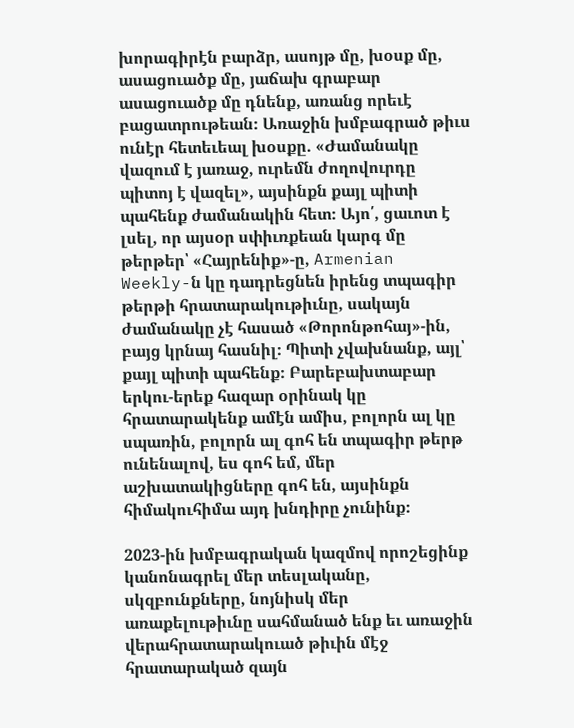խորագիրէն բարձր, ասոյթ մը, խօսք մը, ասացուածք մը, յաճախ գրաբար ասացուածք մը դնենք, առանց որեւէ բացատրութեան։ Առաջին խմբագրած թիւս ունէր հետեւեալ խօսքը. «Ժամանակը վազում է յառաջ, ուրեմն ժողովուրդը պիտոյ է վազել», այսինքն քայլ պիտի պահենք ժամանակին հետ։ Այո՛, ցաւոտ է լսել, որ այսօր սփիւռքեան կարգ մը թերթեր՝ «Հայրենիք»-ը, Armenian Weekly-ն կը դադրեցնեն իրենց տպագիր թերթի հրատարակութիւնը, սակայն ժամանակը չէ հասած «Թորոնթոհայ»-ին, բայց կրնայ հասնիլ։ Պիտի չվախնանք, այլ՝ քայլ պիտի պահենք։ Բարեբախտաբար երկու-երեք հազար օրինակ կը հրատարակենք ամէն ամիս, բոլորն ալ կը սպառին, բոլորն ալ գոհ են տպագիր թերթ ունենալով, ես գոհ եմ, մեր աշխատակիցները գոհ են, այսինքն հիմակուհիմա այդ խնդիրը չունինք։

2023-ին խմբագրական կազմով որոշեցինք կանոնագրել մեր տեսլականը, սկզբունքները, նոյնիսկ մեր առաքելութիւնը սահմանած ենք եւ առաջին վերահրատարակուած թիւին մէջ հրատարակած զայն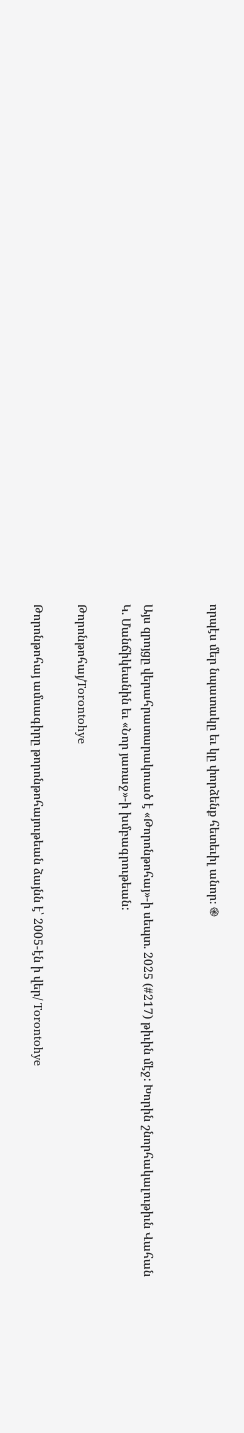որպէս մեր նպատակը եւ կը փորձենք հետեւիլ անոր։ ֎


Այս զրոյցը վերահրատարակուած է «Թորոնթոհայ»-ի սեպտ. 2025 (#217) թիւին մէջ: Խորին շնորհակալութիւն Վահան Կ. Մանճիկեանին եւ «Նոր յառաջ»-ի խմբագրութեան:

Թորոնթոհայ/Torontohye

Թորոնթոհայ ամսագիրը թորոնթոհայութեան ձայնն է՝ 2005-էն ի վեր/ Torontohye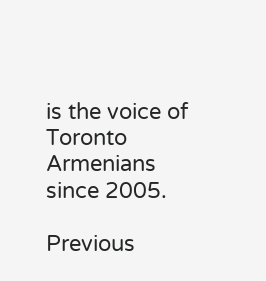is the voice of Toronto Armenians since 2005.

Previous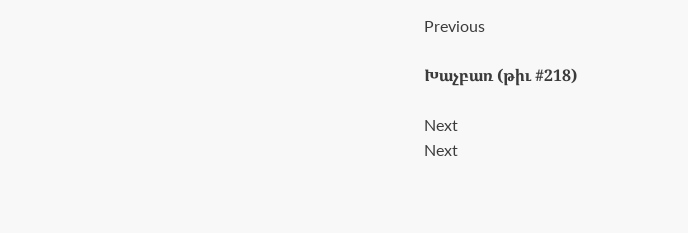Previous

Խաչբառ (թիւ #218)

Next
Next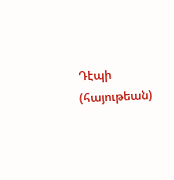Դէպի (հայութեան)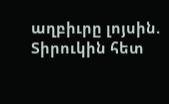աղբիւրը լոյսին. Տիրուկին հետ